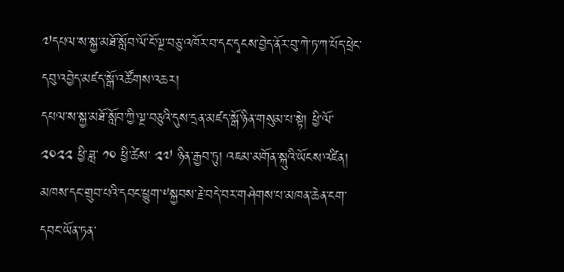༧དཔལ་ས་སྐྱ་མཐོ་སློབ་ལོ་ངོ་ལྔ་བཅུ་འཁོར་བ་དང་དྭངས་བྱེད་ནོར་བུ་ཀེ་ཏ་ཀ་པོད་ཕྲེང་དབུ་འབྱེད་མཛད་སྒོ་འཚོགས་འཆར།
དཔལ་ས་སྐྱ་མཐོ་སློབ་ཀྱི་ལྔ་བཅུའི་དུས་དྲན་མཛད་སྒོ་ཉིན་གསུམ་པ་སྟེ། ཕྱི་ལོ་ ༢༠༢༢ ཕྱི་ཟླ་ ༡༠ ཕྱི་ཚེས་ ༢༧ ཉིན་རྒྱབ་ཏུ། འཇམ་མགོན་སྐུའི་ཡོངས་འཛིན། མཁས་དང་གྲུབ་པའི་དབང་ཕྱུག་༸སྐྱབས་རྗེ་བདེ་བར་གཤེགས་པ་མཁན་ཆེན་ངག་དབང་ཡོན་ཏན་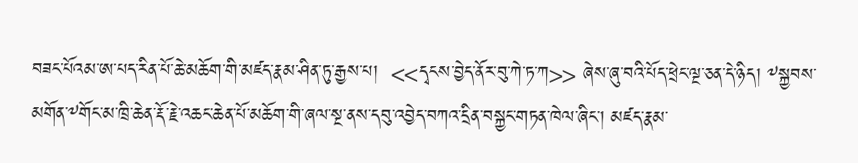བཟང་པོའམ་ཨ་པད་རིན་པོ་ཆེ་མཆོག་གི་མཛད་རྣམ་ཤིན་ཏུ་རྒྱས་པ།  <<དྭངས་བྱེད་ནོར་བུ་ཀེ་ཏ་ཀ>> ཞེས་ཞུ་བའི་པོད་ཕྲེང་ལྔ་ཅན་དེ་ཉིད། ༸སྐྱབས་མགོན་༸གོང་མ་ཁྲི་ཆེན་རྡོ་རྗེ་འཆང་ཆེན་པོ་མཆོག་གི་ཞལ་སྔ་ནས་དབུ་འབྱེད་བཀའ་དྲིན་བསྐྱང་གཏན་ཁེལ་ཞིང་། མཛད་རྣམ་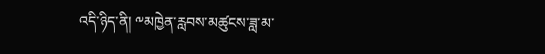འདི་ཉིད་ནི། ༸མཁྱེན་རླབས་མཚུངས་ཟླ་མ་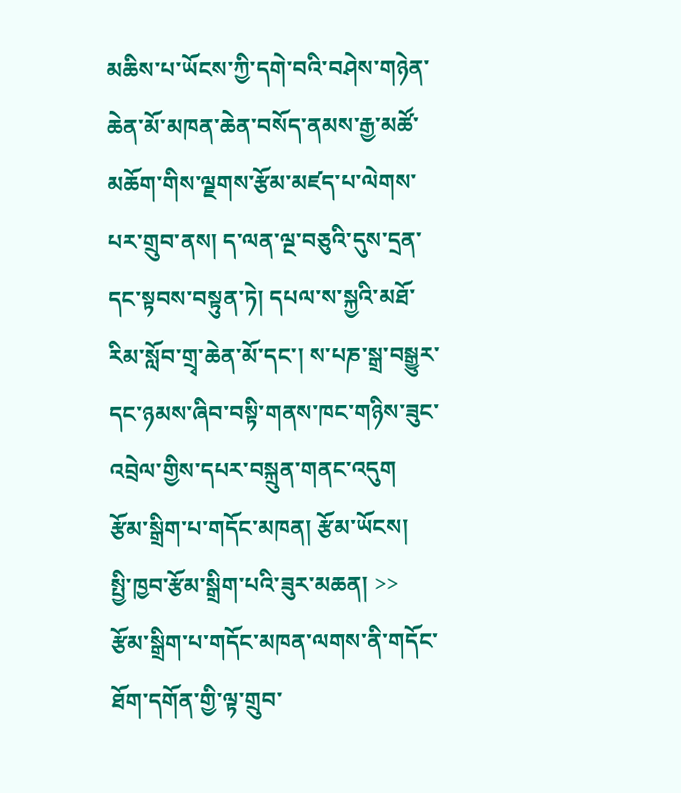མཆིས་པ་ཡོངས་ཀྱི་དགེ་བའི་བཤེས་གཉེན་ཆེན་མོ་མཁན་ཆེན་བསོད་ནམས་རྒྱ་མཚོ་མཆོག་གིས་ལྗགས་རྩོམ་མཛད་པ་ལེགས་པར་གྲུབ་ནས། ད་ལན་ལྔ་བཅུའི་དུས་དྲན་དང་སྟབས་བསྟུན་ཏེ། དཔལ་ས་སྐྱའི་མཐོ་རིམ་སློབ་གྲྭ་ཆེན་མོ་དང་། ས་པཎ་སྒྲ་བསྒྱུར་དང་ཉམས་ཞིབ་བསྟི་གནས་ཁང་གཉིས་ཟུང་འབྲེལ་གྱིས་དཔར་བསྐྲུན་གནང་འདུག
རྩོམ་སྒྲིག་པ་གདོང་མཁན། རྩོམ་ཡོངས།
སྤྱི་ཁྱབ་རྩོམ་སྒྲིག་པའི་ཟུར་མཆན། >> རྩོམ་སྒྲིག་པ་གདོང་མཁན་ལགས་ནི་གདོང་ཐོག་དགོན་གྱི་ལྟ་གྲུབ་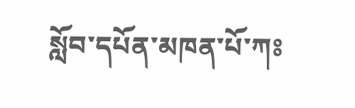སློབ་དཔོན་མཁན་པོ་ཀཿ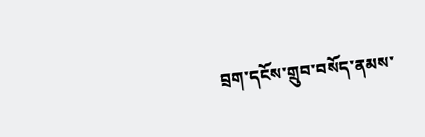བྲག་དངོས་གྲུབ་བསོད་ནམས་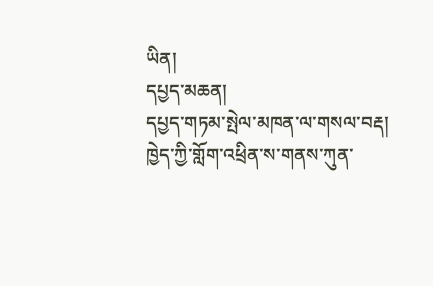ཡིན།
དཔྱད་མཆན།
དཔྱད་གཏམ་སྤེལ་མཁན་ལ་གསལ་བརྡ།
ཁྱེད་ཀྱི་གློག་འཕྲིན་ས་གནས་ཀུན་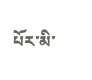པོར་མི་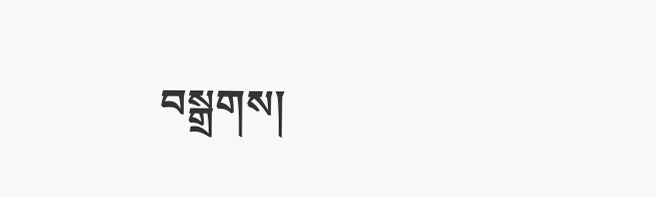བསྒྲགས།